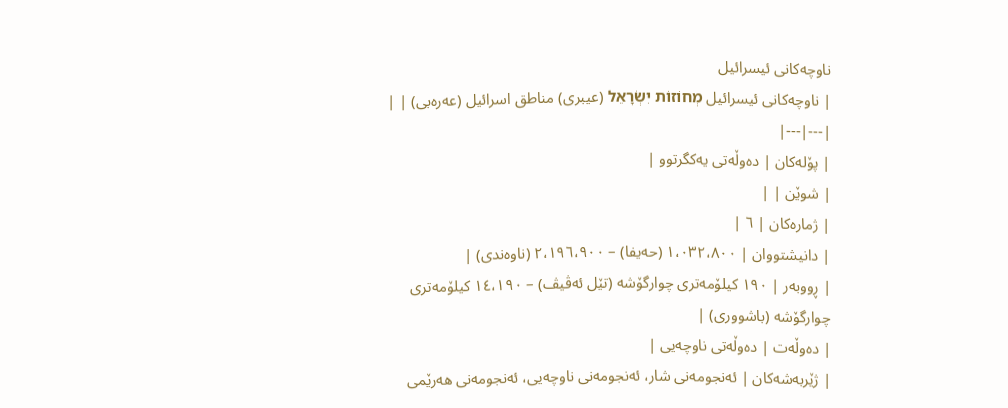ناوچەکانی ئیسرائیل
| ناوچەکانی ئیسرائیل מְחוֹזוֹת יִשְׂרָאֵל (عیبری) مناطق اسرائيل (عەرەبی) | |
|---|---|
| پۆلەکان | دەوڵەتی یەکگرتوو |
| شوێن | |
| ژمارەکان | ٦ |
| دانیشتووان | ١،٠٣٢،٨٠٠ (حەیفا) – ٢،١٩٦،٩٠٠ (ناوەندی) |
| ڕووبەر | ١٩٠ کیلۆمەتری چوارگۆشە (تێل ئەڤیڤ) – ١٤،١٩٠ کیلۆمەتری چوارگۆشە (باشووری) |
| دەوڵەت | دەوڵەتی ناوچەیی |
| ژێربەشەکان | ئەنجومەنی شار، ئەنجومەنی ناوچەیی، ئەنجومەنی ھەرێمی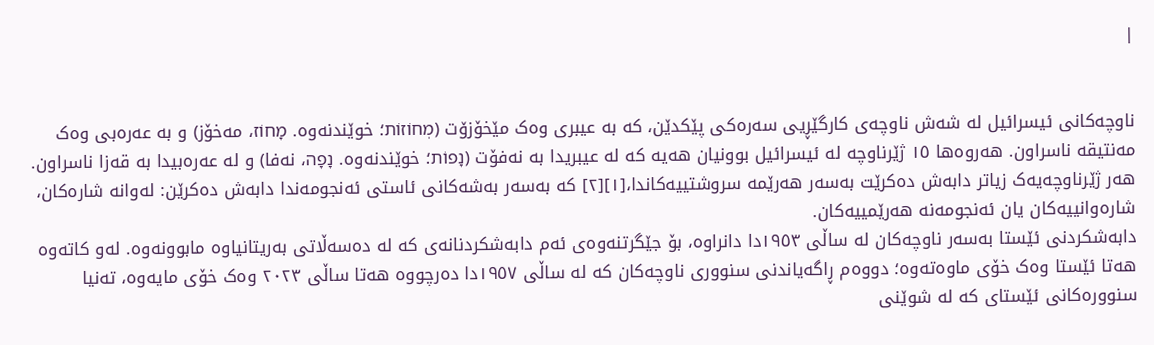|


ناوچەکانی ئیسرائیل لە شەش ناوچەی کارگێڕیی سەرەکی پێکدێن، کە بە عیبری وەک مێخۆزۆت (מְחוֹזוֹת؛ خوێندنەوە. מָחוֹז، مەخۆز) و بە عەرەبی وەک مەنتیقە ناسراون. ھەروەھا ١٥ ژێرناوچە لە ئیسرائیل بوونیان ھەیە کە لە عیبریدا بە نەفۆت (נָפוֹת؛ خوێندنەوە. נָפָה، نەفا) و لە عەرەبیدا بە قەزا ناسراون. ھەر ژێرناوچەیەک زیاتر دابەش دەکرێت بەسەر ھەرێمە سروشتییەکاندا،[١][٢] کە بەسەر بەشەکانی ئاستی ئەنجومەندا دابەش دەکرێن: لەوانە شارەکان، شارەوانییەکان یان ئەنجومەنە ھەرێمییەکان.
دابەشکردنی ئێستا بەسەر ناوچەکان لە ساڵی ١٩٥٣دا دانراوە، بۆ جێگرتنەوەی ئەم دابەشکردنانەی کە لە دەسەڵاتی بەریتانیاوە مابوونەوە. لەو کاتەوە ھەتا ئێستا وەک خۆی ماوەتەوە؛ دووەم ڕاگەیاندنی سنووری ناوچەکان کە لە ساڵی ١٩٥٧دا دەرچووە ھەتا ساڵی ٢٠٢٣ وەک خۆی مایەوە، تەنیا سنوورەکانی ئێستای کە لە شوێنی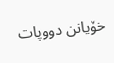خۆیانن دووپات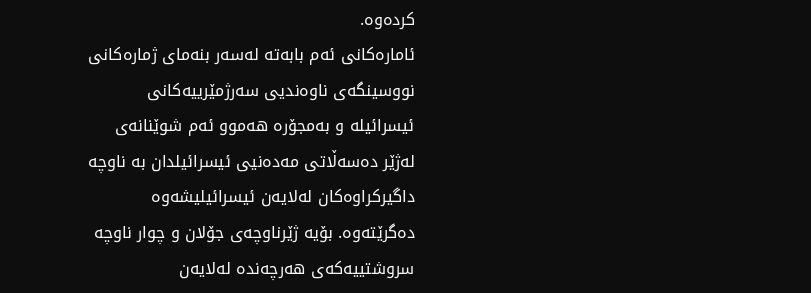کردەوە.
ئامارەکانی ئەم بابەتە لەسەر بنەمای ژمارەکانی نووسینگەی ناوەندیی سەرژمێرییەکانی ئیسرائیلە و بەمجۆرە ھەموو ئەم شوێنانەی لەژێر دەسەڵاتی مەدەنیی ئیسرائیلدان بە ناوچە داگیرکراوەکان لەلایەن ئیسرائیلیشەوە دەگرێتەوە. بۆیە ژێرناوچەی جۆلان و چوار ناوچە سروشتییەکەی ھەرچەندە لەلایەن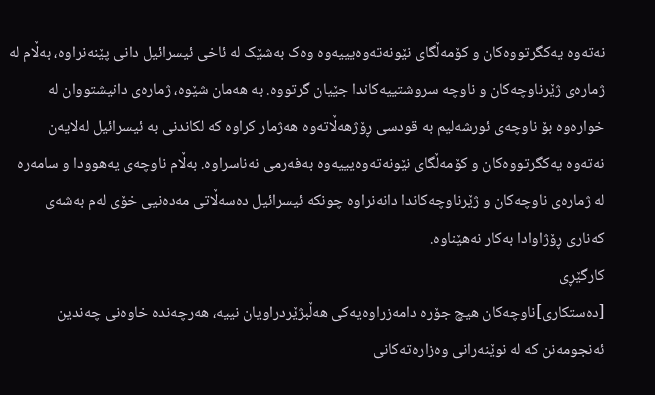نەتەوە یەکگرتووەکان و کۆمەڵگای نێونەتەوەیییەوە وەک بەشێک لە ئاخی ئیسرائیل دانی پێنەنراوە، بەڵام لە ژمارەی ژێرناوچەکان و ناوچە سروشتییەکاندا جێیان گرتووە. بە ھەمان شێوە، ژمارەی دانیشتووان لە خوارەوە بۆ ناوچەی ئورشەلیم بە قودسی ڕۆژھەڵاتەوە ھەژمار کراوە کە لکاندنی بە ئیسرائیل لەلایەن نەتەوە یەکگرتووەکان و کۆمەڵگای نێونەتەوەیییەوە بەفەرمی نەناسراوە. بەڵام ناوچەی یەھوودا و سامەرە لە ژمارەی ناوچەکان و ژێرناوچەکاندا دانەنراوە چونکە ئیسرائیل دەسەڵاتی مەدەنیی خۆی لەم بەشەی کەناری ڕۆژاوادا بەکار نەھێناوە.
کارگێڕی
[دەستکاری]ناوچەکان ھیچ جۆرە دامەزراوەیەکی ھەڵبژێردراویان نییە، ھەرچەندە خاوەنی چەندین ئەنجومەنن کە لە نوێنەرانی وەزارەتەکانی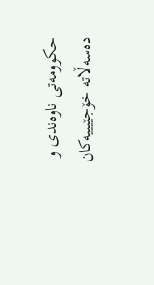حکوومەتی ناوەندی و دەسەڵاتە خۆجێیییەکان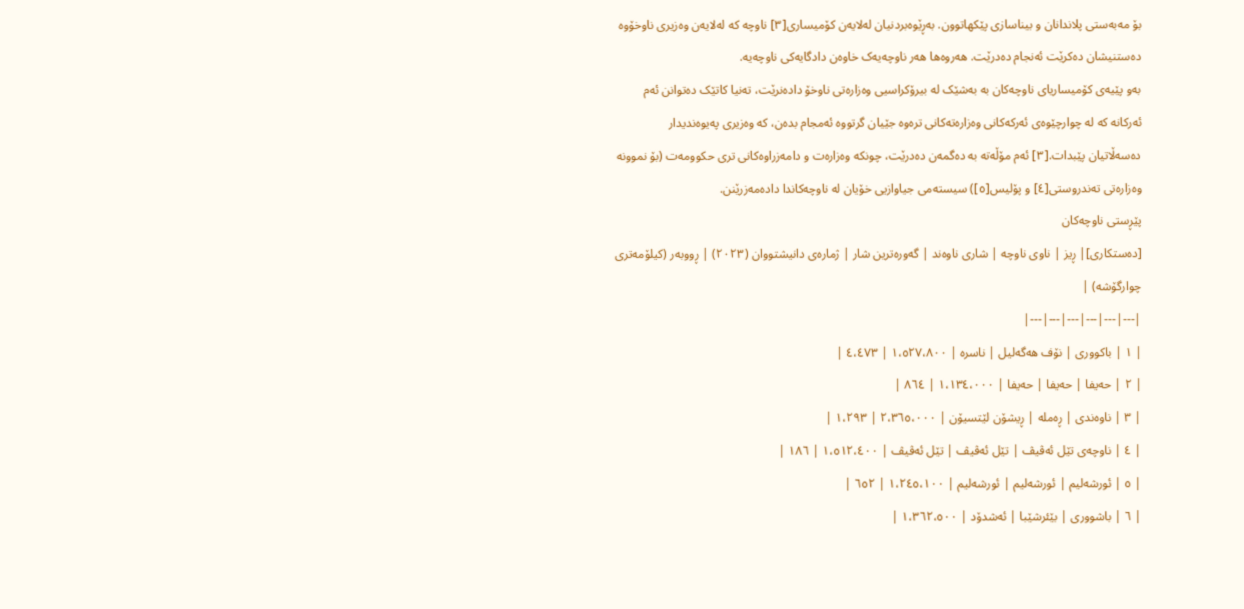بۆ مەبەستی پلاندانان و بیناسازی پێکھاتوون. بەڕێوەبردنیان لەلایەن کۆمیساری[٣] ناوچە کە لەلایەن وەزیری ناوخۆوە دەستنیشان دەکرێت ئەنجام دەدرێت. هەروەها هەر ناوچەیەک خاوەن دادگایەکی ناوچەیە.
بەو پێیەی کۆمیساریای ناوچەکان بە بەشێک لە بیرۆکراسیی وەزارەتی ناوخۆ دادەنرێت، تەنیا کاتێک دەتوانن ئەم ئەرکانە کە لە چوارچێوەی ئەرکەکانی وەزارەتەکانی ترەوە جێیان گرتووە ئەمجام بدەن، کە وەزیری پەیوەندیدار دەسەڵاتیان پێبدات.[٣] ئەم مۆڵەتە بە دەگمەن دەدرێت، چونکە وەزارەت و دامەزراوەکانی تری حکوومەت (بۆ نموونە وەزارەتی تەندروستی[٤] و پۆلیس[٥]) سیستەمی جیاوازیی خۆیان لە ناوچەکاندا دادەمەزرێنن.
پێڕستی ناوچەکان
[دەستکاری]| ڕیز | ناوی ناوچە | شاری ناوەند | گەورەترین شار | ژمارەی دانیشتووان (٢٠٢٣) | ڕووبەر (کیلۆمەتری چوارگۆشە) |
|---|---|---|---|---|---|
| ١ | باکووری | نۆف ھەگەلیل | ناسرە | ١،٥٢٧،٨٠٠ | ٤،٤٧٣ |
| ٢ | حەیفا | حەیفا | حەیفا | ١،١٣٤،٠٠٠ | ٨٦٤ |
| ٣ | ناوەندی | ڕەملە | ڕیشۆن لێتسیۆن | ٢،٣٦٥،٠٠٠ | ١،٢٩٣ |
| ٤ | ناوچەی تێل ئەڤیڤ | تێل ئەڤیڤ | تێل ئەڤیڤ | ١،٥١٢،٤٠٠ | ١٨٦ |
| ٥ | ئورشەلیم | ئورشەلیم | ئورشەلیم | ١،٢٤٥،١٠٠ | ٦٥٢ |
| ٦ | باشووری | بێئرشێبا | ئەشدۆد | ١،٣٦٢،٥٠٠ |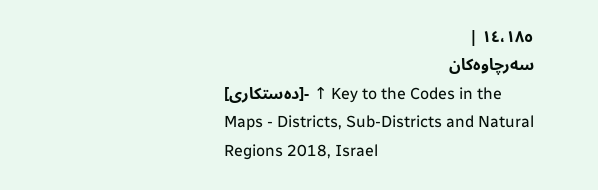١٤،١٨٥ |
سەرچاوەکان
[دەستکاری]- ↑ Key to the Codes in the Maps - Districts, Sub-Districts and Natural Regions 2018, Israel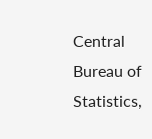Central Bureau of Statistics,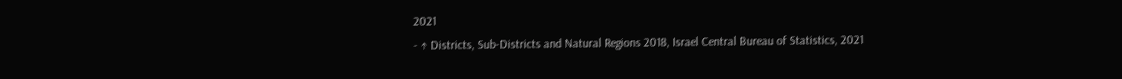2021
- ↑ Districts, Sub-Districts and Natural Regions 2018, Israel Central Bureau of Statistics, 2021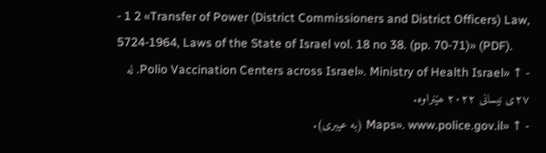- 1 2 «Transfer of Power (District Commissioners and District Officers) Law, 5724-1964, Laws of the State of Israel vol. 18 no 38. (pp. 70-71)» (PDF).
- ↑ «Polio Vaccination Centers across Israel». Ministry of Health Israel. لە ٢٧ی نیسانی ٢٠٢٢ ھێنراوە.
- ↑ «Maps». www.police.gov.il (بە عیبری).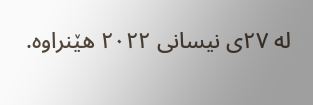لە ٢٧ی نیسانی ٢٠٢٢ ھێنراوە.